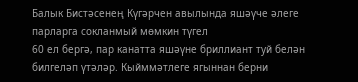Балык Бистәсенең Күгәрчен авылында яшәүче әлеге парларга сокланмый мөмкин түгел
60 ел бергә, пар канатта яшәүне бриллиант туй белән билгеләп үтәләр. Кыйммәтлеге ягыннан берни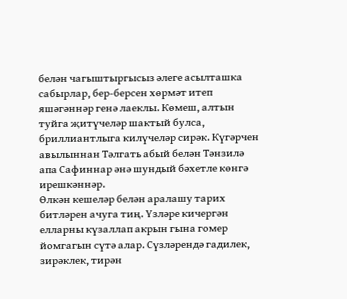белән чагыштыргысыз әлеге асылташка сабырлар, бер-берсен хөрмәт итеп яшәгәннәр генә лаеклы. Көмеш, алтын туйга җитүчеләр шактый булса, бриллиантлыга килүчеләр сирәк. Күгәрчен авылыннан Тәлгать абый белән Тәнзилә апа Сафиннар әнә шундый бәхетле көнгә ирешкәннәр.
Өлкән кешеләр белән аралашу тарих битләрен ачуга тиң. Үзләре кичергән елларны күзаллап акрын гына гомер йомгагын сүтә алар. Сүзләрендә гадилек, зирәклек, тирән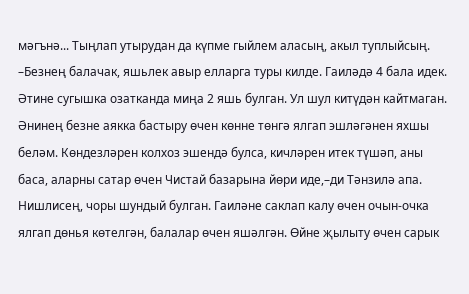мәгънә... Тыңлап утырудан да күпме гыйлем аласың, акыл туплыйсың.
–Безнең балачак, яшьлек авыр елларга туры килде. Гаиләдә 4 бала идек. Әтине сугышка озатканда миңа 2 яшь булган. Ул шул китүдән кайтмаган. Әнинең безне аякка бастыру өчен көнне төнгә ялгап эшләгәнен яхшы беләм. Көндезләрен колхоз эшендә булса, кичләрен итек түшәп, аны баса, аларны сатар өчен Чистай базарына йөри иде,–ди Тәнзилә апа.
Нишлисең, чоры шундый булган. Гаиләне саклап калу өчен очын-очка ялгап дөнья көтелгән, балалар өчен яшәлгән. Өйне җылыту өчен сарык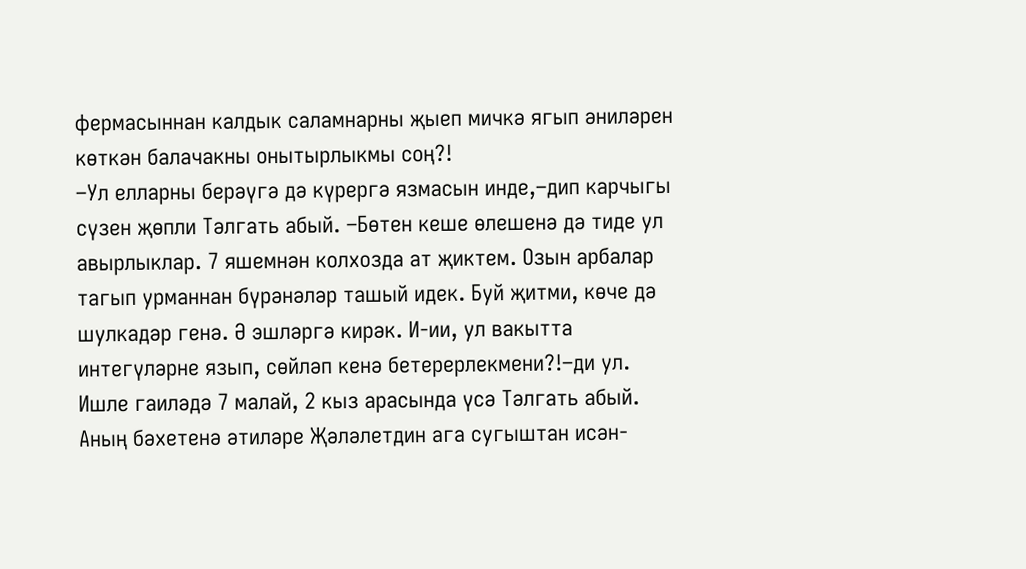фермасыннан калдык саламнарны җыеп мичкә ягып әниләрен көткән балачакны онытырлыкмы соң?!
–Ул елларны берәүгә дә күрергә язмасын инде,–дип карчыгы сүзен җөпли Тәлгать абый. –Бөтен кеше өлешенә дә тиде ул авырлыклар. 7 яшемнән колхозда ат җиктем. Озын арбалар тагып урманнан бүрәнәләр ташый идек. Буй җитми, көче дә шулкадәр генә. Ә эшләргә кирәк. И-ии, ул вакытта интегүләрне язып, сөйләп кенә бетерерлекмени?!–ди ул.
Ишле гаиләдә 7 малай, 2 кыз арасында үсә Тәлгать абый. Аның бәхетенә әтиләре Җәләлетдин ага сугыштан исән-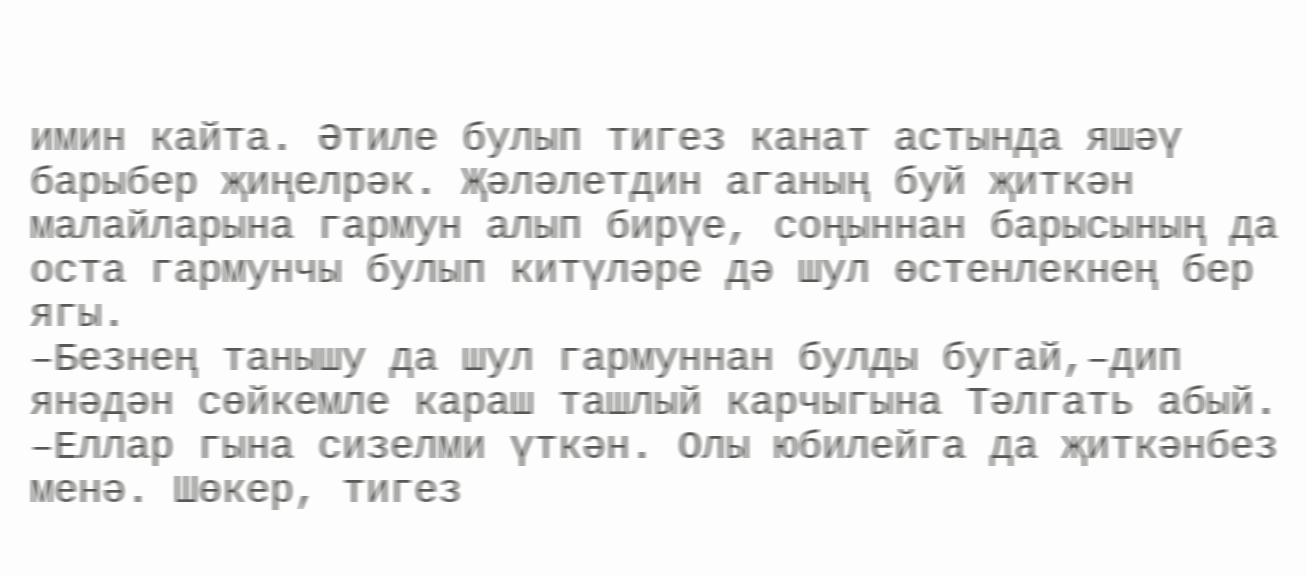имин кайта. Әтиле булып тигез канат астында яшәү барыбер җиңелрәк. Җәләлетдин аганың буй җиткән малайларына гармун алып бирүе, соңыннан барысының да оста гармунчы булып китүләре дә шул өстенлекнең бер ягы.
–Безнең танышу да шул гармуннан булды бугай,–дип янәдән сөйкемле караш ташлый карчыгына Тәлгать абый. –Еллар гына сизелми үткән. Олы юбилейга да җиткәнбез менә. Шөкер, тигез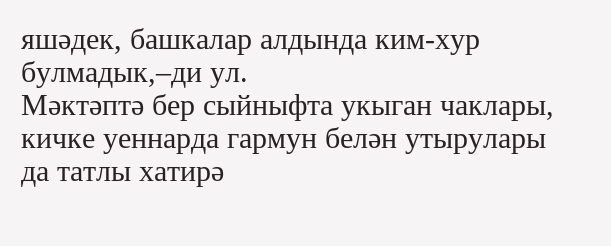яшәдек, башкалар алдында ким-хур булмадык,–ди ул.
Мәктәптә бер сыйныфта укыган чаклары, кичке уеннарда гармун белән утырулары да татлы хатирә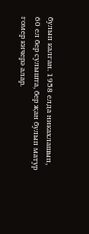булып калган. 1958 елда никахлашып, 60 ел бер сулышта, бер җан булып матур гомер кичерә алар.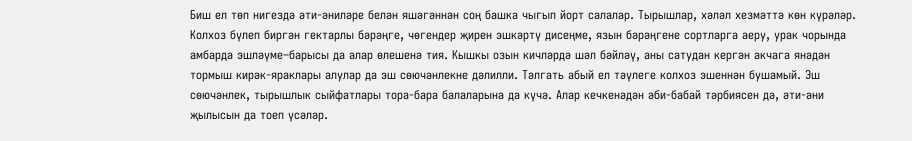Биш ел төп нигездә әти-әниләре белән яшәгәннән соң башка чыгып йорт салалар. Тырышлар, хәләл хезмәттә көн күрәләр. Колхоз бүлеп биргән гектарлы бәрәңге, чөгендер җирен эшкәртү дисеңме, язын бәрәңгене сортларга аеру, урак чорында амбарда эшләүме–барысы да алар өлешенә тия. Кышкы озын кичләрдә шәл бәйләү, аны сатудан кергән акчага янәдән тормыш кирәк-яраклары алулар да эш сөючәнлекне дәлилли. Тәлгать абый ел тәүлеге колхоз эшеннән бушамый. Эш сөючәнлек, тырышлык сыйфатлары тора-бара балаларына да күчә. Алар кечкенәдән әби-бабай тәрбиясен дә, әти-әни җылысын да тоеп үсәләр.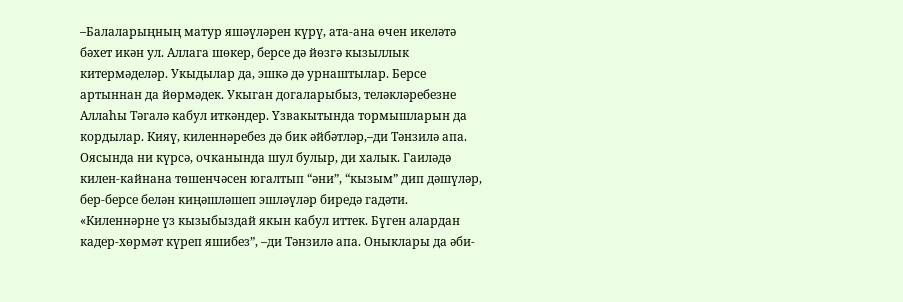–Балаларыңның матур яшәүләрен күрү, ата-ана өчен икеләтә бәхет икән ул. Аллага шөкер, берсе дә йөзгә кызыллык китермәделәр. Укыдылар да, эшкә дә урнаштылар. Берсе артыннан да йөрмәдек. Укыган догаларыбыз, теләкләребезне Аллаһы Тәгалә кабул иткәндер. Үзвакытында тормышларын да кордылар. Кияү, киленнәребез дә бик әйбәтләр,–ди Тәнзилә апа.
Оясында ни күрсә, очканында шул булыр, ди халык. Гаиләдә килен-кайнана төшенчәсен югалтып “әни”, “кызым” дип дәшүләр, бер-берсе белән киңәшләшеп эшләүләр биредә гадәти. «Киленнәрне үз кызыбыздай якын кабул иттек. Бүген алардан кадер-хөрмәт күреп яшибез”, –ди Тәнзилә апа. Оныклары да әби-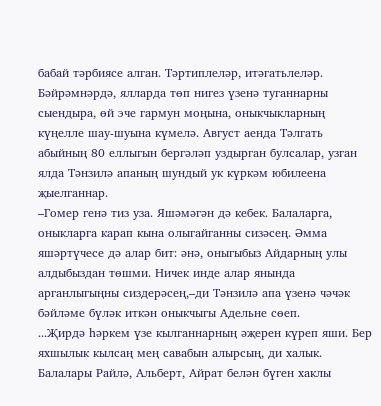бабай тәрбиясе алган. Тәртиплеләр, итәгатьлеләр.
Бәйрәмнәрдә, ялларда төп нигез үзенә туганнарны сыендыра, өй эче гармун моңына, оныкчыкларның күңелле шау-шуына күмелә. Август аенда Тәлгать абыйның 80 еллыгын бергәләп уздырган булсалар, узган ялда Тәнзилә апаның шундый ук күркәм юбилеена җыелганнар.
–Гомер генә тиз уза. Яшәмәгән дә кебек. Балаларга, оныкларга карап кына олыгайганны сизәсең. Әмма яшәртүчесе дә алар бит: әнә, оныгыбыз Айдарның улы алдыбыздан төшми. Ничек инде алар янында арганлыгыңны сиздерәсең,–ди Тәнзилә апа үзенә чәчәк бәйләме бүләк иткән оныкчыгы Адельне сөеп.
...Җирдә һәркем үзе кылганнарның әҗерен күреп яши. Бер яхшылык кылсаң мең савабын алырсың, ди халык. Балалары Райлә, Альберт, Айрат белән бүген хаклы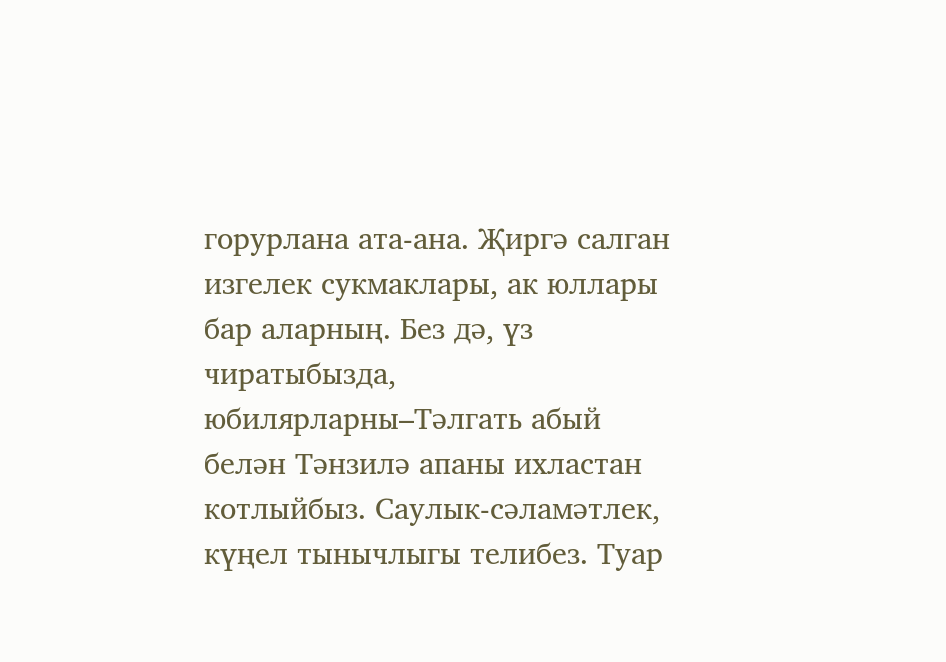горурлана ата-ана. Җиргә салган изгелек сукмаклары, ак юллары бар аларның. Без дә, үз чиратыбызда, юбилярларны–Тәлгать абый белән Тәнзилә апаны ихластан котлыйбыз. Саулык-сәламәтлек, күңел тынычлыгы телибез. Туар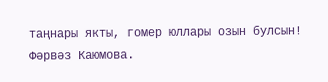таңнары якты, гомер юллары озын булсын!
Фәрвәз Каюмова.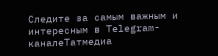Следите за самым важным и интересным в Telegram-каналеТатмедиа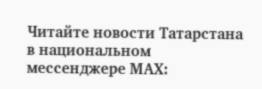Читайте новости Татарстана в национальном мессенджере MАХ: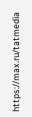https://max.ru/tatmedia